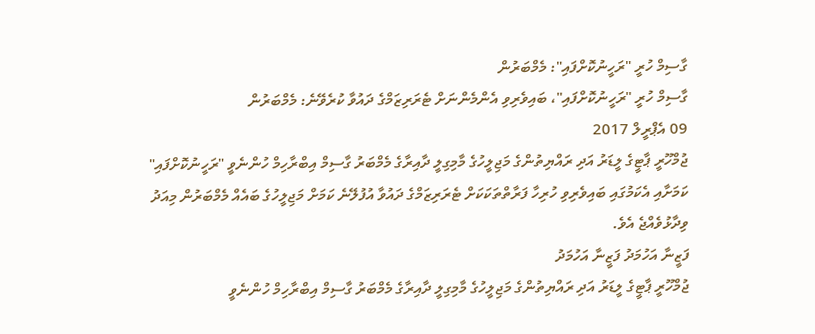ގާސިމް ހުރީ "ރަހީނުކޮށްފައި": މެމްބަރުން
ގާސިމް ހުރީ "ރަހީނުކޮށްފައި"، ބައިވެރިވި އެންމެންނަށް ޓެރަރިޒަމްގެ ދައުވާ ކުރެވޭނެ: މެމްބަރުން
09 އެޕްރީލް 2017
ޖުމްހޫރީ ޕާޓީގެ ލީޑަރު އަދި ރައްޔިތުންގެ މަޖިލީހުގެ މާމިގިލީ ދާއިރާގެ މެމްބަރު ގާސިމް އިބްރާހިމް ހުންނެވީ "ރަހީނުކޮށްފައި" ކަމަށާއި އެކަމުގައި ބައިވެރިވި ހުރިހާ ފަރާތްތަކަކަށް ޓެރަރިޒަމްގެ ދައުވާ އުފުލޭނެ ކަމަށް މަޖިލީހުގެ ބައެއް މެމްބަރުން މިއަދު ވިދާޅުވެއްޖެ އެވެ.
ފަޒީނާ އަހުމަދު ފަޒީނާ އަހުމަދު
ޖުމްހޫރީ ޕާޓީގެ ލީޑަރު އަދި ރައްޔިތުންގެ މަޖިލީހުގެ މާމިގިލީ ދާއިރާގެ މެމްބަރު ގާސިމް އިބްރާހިމް ހުންނެވީ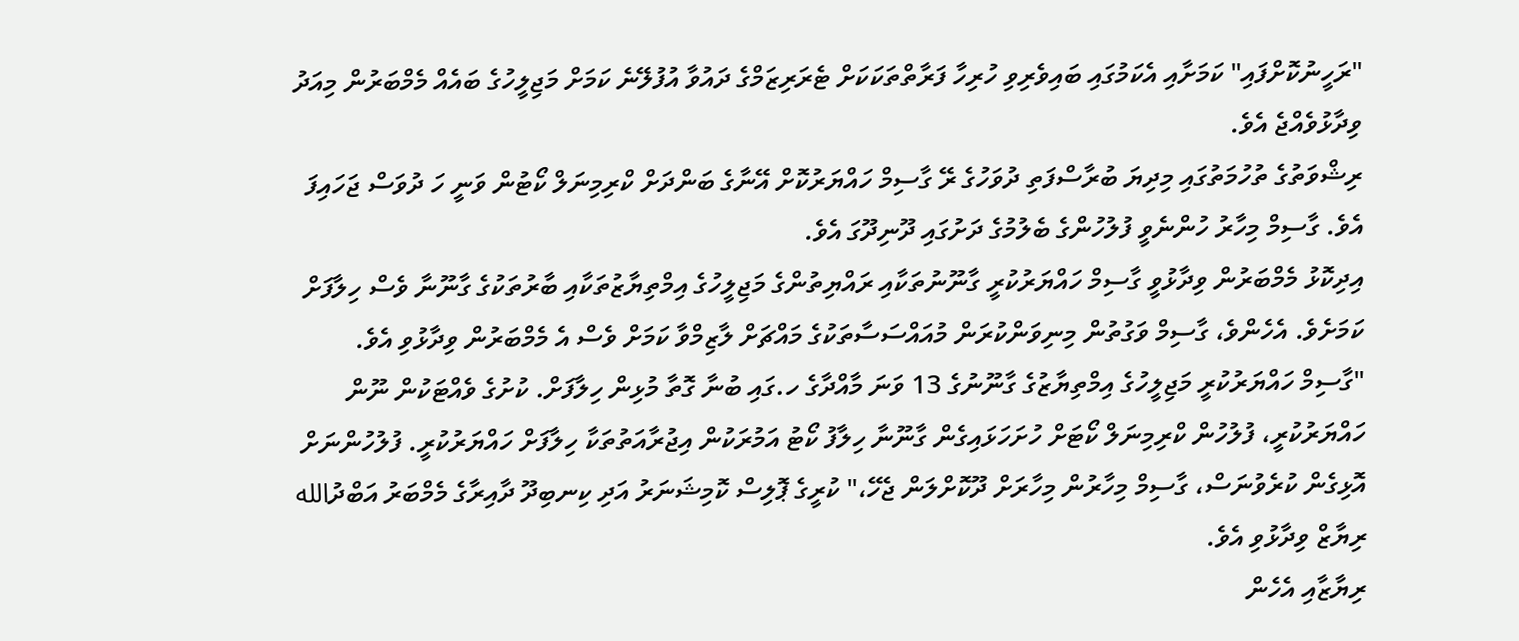"ރަހީނުކޮށްފައި" ކަމަށާއި އެކަމުގައި ބައިވެރިވި ހުރިހާ ފަރާތްތަކަކަށް ޓެރަރިޒަމްގެ ދައުވާ އުފުލޭނެ ކަމަށް މަޖިލީހުގެ ބައެއް މެމްބަރުން މިއަދު ވިދާޅުވެއްޖެ އެވެ.
ރިޝްވަތުގެ ތުހުމަތުގައި މިދިޔަ ބުރާސްފަތި ދުވަހުގެ ރޭ ގާސިމް ހައްޔަރުކޮށް އޭނާގެ ބަންދަށް ކްރިމިނަލް ކޯޓުން ވަނީ ހަ ދުވަސް ޖަހައިފަ އެވެ. ގާސިމް މިހާރު ހުންނެވީ ފުލުހުންގެ ބެލުމުގެ ދަށުގައި ދޫނިދޫގަ އެވެ.
އިދިކޮޅު މެމްބަރުން ވިދާޅުވީ ގާސިމް ހައްޔަރުކުރީ ގާނޫނުތަކާއި ރައްޔިތުންގެ މަޖިލީހުގެ އިމްތިޔާޒުތަކާއި ބާރުތަކުގެ ގާނޫނާ ވެސް ހިލާފަށް ކަމަށެވެ. އެހެންވެ، ގާސިމް ވަގުތުން މިނިވަންކުރަން މުއައްސަސާތަކުގެ މައްޗަށް ލާޒިމްވާ ކަމަށް ވެސް އެ މެމްބަރުން ވިދާޅުވި އެވެ.
"ގާސިމް ހައްޔަރުކުރީ މަޖިލީހުގެ އިމްތިޔާޒުގެ ގާނޫނުގެ 13 ވަނަ މާއްދާގެ ހ.ގައި ބުނާ ގޮތާ މުޅިން ހިލާފަށް. ކުށުގެ ވެއްޓަކުން ނޫން ހައްޔަރުކުރީ، ފުލުހުން ކްރިމިނަލް ކޯޓަށް ހުށަހަޅައިގެން ގާނޫނާ ހިލާފު ކޯޓު އަމުރަކުން އިޖުރާއަތުތަކާ ހިލާފަށް ހައްޔަރުކުރީ. ފުލުހުންނަށް އޮޅިގެން ކުރެވުނަސް، ގާސިމް މިހާރުން މިހާރަށް ދޫކޮށްލަން ޖެހޭ،" ކުރީގެ ޕޮލިސް ކޮމިޝަނަރު އަދި ކިނބިދޫ ދާއިރާގެ މެމްބަރު އަބްދުالله ރިޔާޒް ވިދާޅުވި އެވެ.
ރިޔާޒާއި އެހެން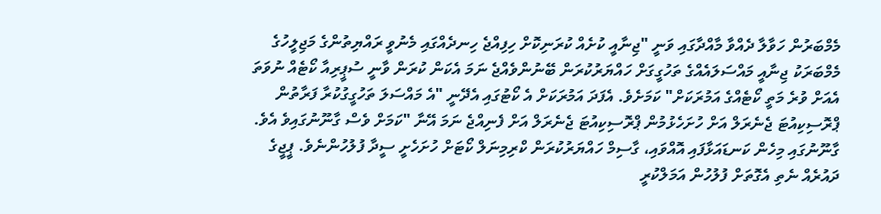މެމްބަރުން ހަވާލާ ދެއްވާ މާއްދާގައި ވަނީ "ޖިނާއީ ކުށެއް ކުރަނިކޮށް ހިފިއްޖެ ހިނދެއްގައި މެނުވީ ރައްޔިތުންގެ މަޖިލީހުގެ މެމްބަރަކު ޖިނާއީ މައްސަލައެއްގެ ތަހުގީގަށް ހައްޔަރުކުރަން ބޭނުންވެއްޖެ ނަމަ އެކަން ކުރަން ވާނީ ސުޕީރިއާ ކޯޓެއް ނުވަތަ އެއަށް ވުރެ މަތީ ކޯޓެއްގެ އަމުރަކަށް" ކަމަށެވެ. އެފަދަ އަމުރަކަށް އެ ކޯޓުގައި އެދޭނީ "އެ މައްސަލަ ތަހުގީގުކުރާ ފަރާތުން ޕްރޮސިކިއުޓަ ޖެނެރަލް އަށް ހުށަހެޅުމުން ޕްރޮސިކިއުޓަ ޖެނެރަލް އަށް ފެނިއްޖެ ނަމަ އޭނާ "ކަމަށް ވެސް ގާނޫނުގައިވެ އެވެ.
ގާނޫނުގައި މިހެން ކަނޑައަޅާފައި އޮއްވައި، ގާސިމް ހައްޔަރުކުރަން ކްރިމިނަލް ކޯޓަށް ހުށަހެށީ ސީދާ ފުލުހުންނެވެ. ޕީޖީގެ ދައުރެއް ނެތި އެގޮތަށް ފުލުހުން އަމަލްކުރީ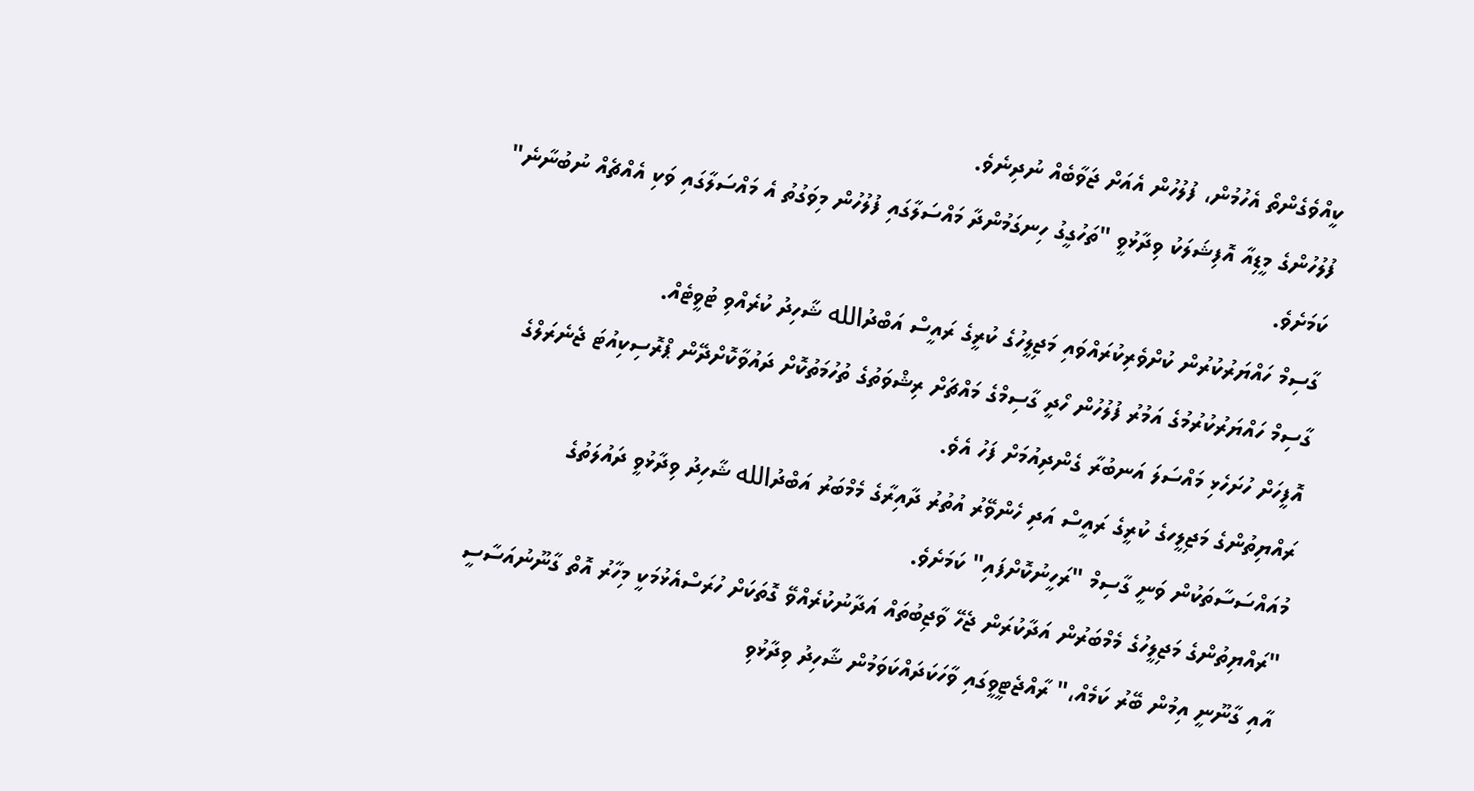ކީއްވެގެންތޯ އެހުމުން، ފުލުހުން އެއަށް ޖަވާބެއް ނުދިނެވެ.
ފުލުހުންގެ މީޑިއާ އޮފިޝަލަކު ވިދާޅުވީ "ތަހުގީގު ހިނގަމުންދާ މައްސަލާގައި ފުލުހުން މިވަގުތު އެ މައްސަލާގައި ވަކި އެއްޗެއް ނުބުނާނެ" ކަމަށެވެ.
ގާސިމް ހައްޔަރުކުރުން ކުށްވެރިކުރައްވައި މަޖިލީހުގެ ކުރީގެ ރައީސް އަބްދުالله ޝާހިދު ކުރެއްވި ޓުވީޓެއް.
ގާސިމް ހައްޔަރުކުރުމުގެ އަމުރު ފުލުހުން ހޯދީ ގާސިމްގެ މައްޗަށް ރިޝްވަތުގެ ތުހުމަތުކޮށް ދައުވާކޮށްދޭން ޕްރޮސިކިއުޓަ ޖެނެރަލްގެ އޮފީހަށް ހުށަހެޅި މައްސަލަ އަނބުރާ ގެންދިއުމަށް ފަހު އެވެ.
ރައްޔިތުންގެ މަޖިލީހގެ ކުރީގެ ރައީސް އަދި ހެންވޭރު އުތުރު ދާއިރާގެ މެމްބަރު އަބްދުالله ޝާހިދު ވިދާޅުވީ ދައުލަތުގެ މުއައްސަސާތަކުން ވަނީ ގާސިމް "ރަހީނުކޮށްފައި" ކަމަށެވެ.
"ރައްޔިތުންގެ މަޖިލީހުގެ މެމްބަރުން އަދާކުރަން ޖެހޭ ވާޖިބުތައް އަދާނުކުރެއްވޭ ގޮތަކަށް ހުރަސްއެޅުމަކީ މިހާރު އޮތް ގާނޫނުއަސާސީ އާއި ގާނޫނީ އިމުން ބޭރު ކަމެއް،" ރާއްޖެޓީވީގައި ވާހަކަދައްކަވަމުން ޝާހިދު ވިދާޅުވި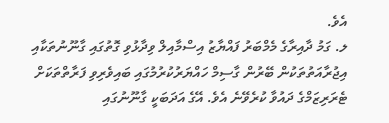އެވެ.
ލ. ގަމު ދާއިރާގެ މެމްބަރު ފައްޔާޒު އިސްމާއިލް ވިދާޅުވި ގޮތުގައި ގާނޫނުތަކާއި އިޖުރާއަތުތަކުން ބޭރުން ގާސިމް ހައްޔަރުކުރުމުގައި ބައިވެރިވި ފަރާތްތަކަށް ޓެރަރިޒަމްގެ ދައުވާ ކުރެވޭނެ އެވެ. އޭގެ އަދަބަކީ ގާނޫނުގައި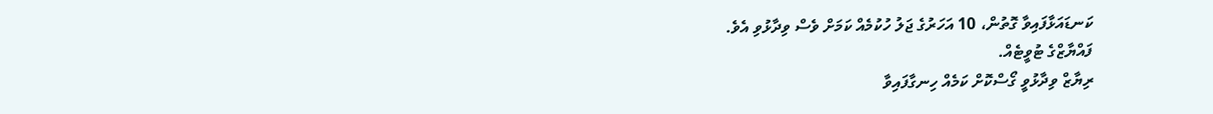ކަނޑައަޅާފައިވާ ގޮތުން، 10 އަހަރުގެ ޖަލު ހުކުމެއް ކަމަށް ވެސް ވިދާޅުވި އެވެ.
ފައްޔާޒްގެ ޓުވީޓެއް.
ރިޔާޒް ވިދާޅުވީ ގޯސްކޮށް ކަމެއް ހިނގާފައިވާ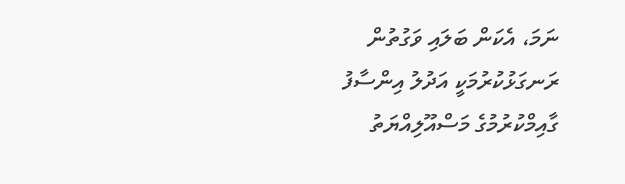ނަމަ، އެކަން ބަލައި ވަގުތުން ރަނގަޅުކުރުމަކީ އަދުލު އިންސާފު ގާއިމްކުރުމުގެ މަސްއޫލިއްޔަތު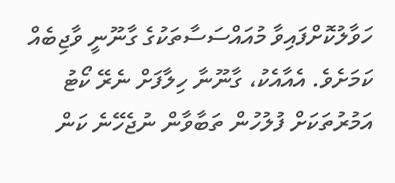ހަވާލުކޮށްފައިވާ މުއައްސަސާތަކުގެ ގާނޫނީ ވާޖިބެއް ކަމަށެވެ. އެއާއެކު، ގާނޫނާ ހިލާފަށް ނެރޭ ކޯޓު އަމުރުތަކަށް ފުލުހުން ތަބާވާން ނުޖެހޭނެ ކަން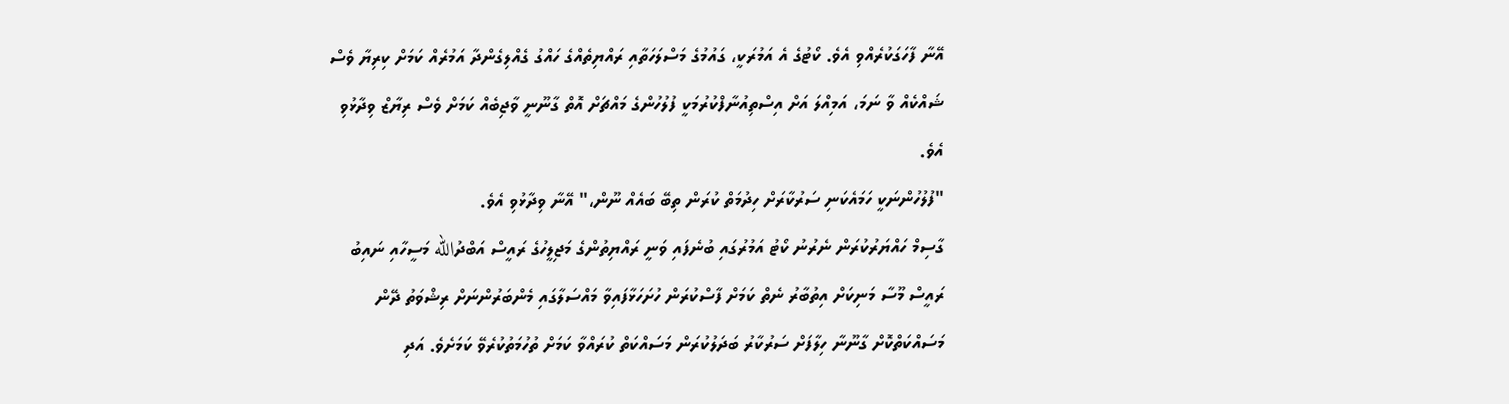އޭނާ ފާހަގަކުރެއްވި އެވެ. ކޯޓުގެ އެ އަމުރަކީ، ގައުމުގެ މަސްލަހަތާއި ރައްޔިތެއްގެ ހައްގު ގެއްލިގެންދާ އަމުރެއް ކަމަށް ކިރިޔާ ވެސް ޝައްކެއް ވާ ނަމަ، އަމިއްލަ އަށް އިސްތިއުނާފްކުރުމަކީ ފުލުހުންގެ މައްޗަށް އޮތް ގާނޫނީ ވާޖިބެއް ކަމަށް ވެސް ރިޔާޒް ވިދާޅުވި އެވެ.
"ފުލުހުންނަކީ ހަމައެކަނި ސަރުކާރަށް ހިދުމަތް ކުރަން ތިބޭ ބައެއް ނޫން،" އޭނާ ވިދާޅުވި އެވެ.
ގާސިމް ހައްޔަރުކުރަން ނެރުނު ކޯޓު އަމުރުގައި ބުނެފައި ވަނީ ރައްޔިތުންގެ މަޖިލީހުގެ ރައީސް އަބްދުالله މަސީހާއި ނައިބު ރައީސް މޫސާ މަނިކަށް އިތުބާރު ނެތް ކަމަށް ފާސްކުރަން ހުށަހަޅާފައިވާ މައްސަލާގައި މެންބަރުންނަށް ރިޝްވަތު ދޭން މަސައްކަތްކޮށް ގާނޫނާ ހިލާފަށް ސަރުކާރު ބަދަލުކުރަން މަސައްކަތް ކުރައްވާ ކަމަށް ތުހުމަތުކުރެވޭ ކަމަށެވެ. އަދި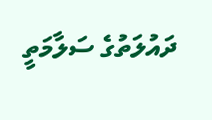ދައުލަތުގެ ސަލާމަތީ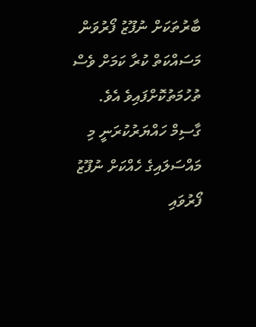ބާރުތަކަށް ނުފޫޒު ފޯރުވަން މަސައްކަތް ކުރާ ކަމަށް ވެސް ތުހުމަތުކޮށްފައިވެ އެވެ.
ގާސިމް ހައްޔަރުކުރަނީ މި މައްސަލައިގެ ހެއްކަށް ނުފޫޒު ފޯރުވައި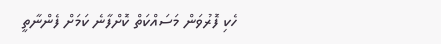ހެކި ފޮރުވަން މަސައްކަތް ކޮށްފާނެ ކަމަށް ފެންނާތީ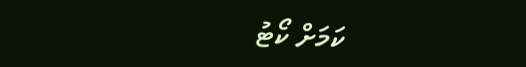ކަމަށް ކޯޓު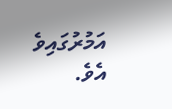އަމުރުގައިވެ އެވެ.